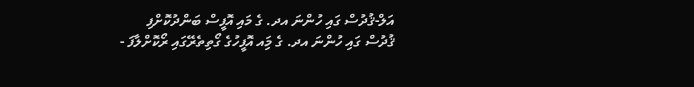އަލް-ޤުދުސް ގައި ހުންނަ އދ. ގެ މައި އޮފީސް ބަންދުކޮށްފި
ޤުދުސް ގައި ހުންނަ އދ. ގެ މަިއ އޮފީހުގެ ގޯތިތެރޭގައި ރޯކޮށްލާފަ -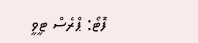ފޮޓޯ: ޕްރެސް ޓީވީ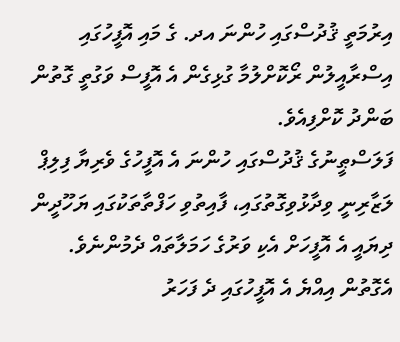އިރުމަތީ ޤުދުސްގައި ހުންނަ އދ. ގެ މައި އޮފީހުގައި އިސްރާއީލުން ރޯކޮށްލުމާ ގުޅިގެން އެ އޮފީސް ވަގުތީ ގޮތުން ބަންދު ކޮށްފިއެވެ.
ފަލަސްޠީނުގެ ޤުދުސްގައި ހުންނަ އެ އޮފީހުގެ ވެރިޔާ ފިލިޕް ލަޒާރިނީ ވިދާޅުވިގޮތުގައި، ފާއިތުވި ހަފްތާތަކުގައި ޔަހޫދީން ދިޔައީ އެ އޮފީހަށް އެކި ވަރުގެ ހަމަލާތައް ދެމުންނެވެ. އެގޮތުން އިއްޔެ އެ އޮފީހުގައި ދެ ފަހަރު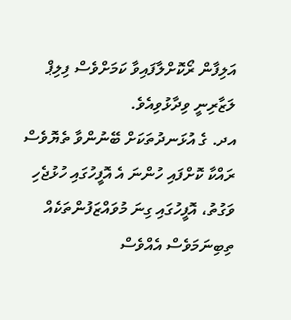އަލިފާން ރޯކޮށްލާފައިވާ ކަމަށްވެސް ފިލިޕް ލަޒާރިނީ ވިދާޅުވިއެވެ.
އދ. ގެ އުޅަނދުތަކަށް ބޭނުންވާ ތެޔޮވެސް ރައްކާ ކޮށްފައި ހުންނަ އެ އޮފީހުގައި ހުޅުޖެހި ވަގުތު، އޮފީހުގައި ގިނަ މުވައްޒަފުންތަކެއް ތިބިނަމަވެސް އެއްވެސް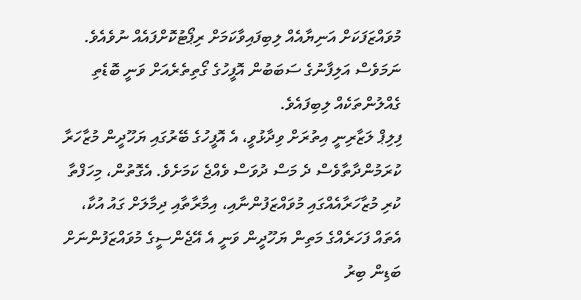މުވައްޒަފަކަށް އަނިޔާއެއް ލިބިފައިވާކަމަށް ރިޕޯޓުކޮށްފައެއް ނުވެއެވެ. ނަމަވެސް އަލިފާނުގެ ސަބަބުން އޮފީހުގެ ގޯތިތެރެއަށް ވަނީ ބޮޑެތި ގެއްލުންތަކެއް ލިބިފައެވެ.
ފިލިޕް ލަޒާރިނީ އިތުރަށް ވިދާޅުވީ، އެ އޮފީހުގެ ބޭރުގައި ޔަހޫދީން މުޒާހަރާ ކުރަމުންދާތާވެސް ދެ މަސް ދުވަސް ވެއްޖެ ކަމަށެވެ. އެގޮތުން، މިހަފްތާ ކުރި މުޒާހަރާއެއްގައި މުވައްޒަފުންނާއި، އިމާރާތާއި ދިމާލަށް ގައު އުކާ، އެތައް ފަހަރެއްގެ މަތިން ޔަހޫދީން ވަނީ އެ އޭޖެންސީގެ މުވައްޒަފުންނަށް ބަޑިން ބިރު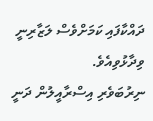ދައްކާފައި ކަމަށްވެސް ލަޒާރިނީ ވިދާޅުވިއެވެ.
ނިރުބަވެރި އިސްރާއީލުން ދަނީ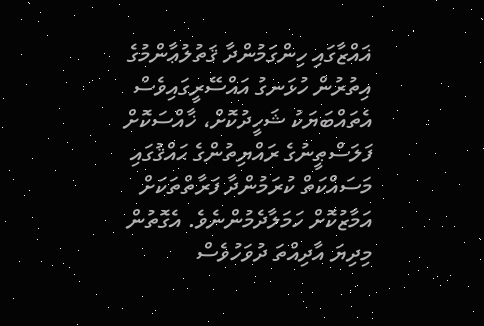ޣައްޒާގައި ހިންގަމުންދާ ޤަތުލުޢާންމުގެ އިތުރުން ހުޅަނގު އައްސޭރީގައިވެސް އެތައްބަޔަކު ޝަހީދުކޮށް، ޚާއްސަކޮށް ފަލަސްޠީނުގެ ރައްޔިތުންގެ ޙައްޤުގައި މަސައްކަތް ކުރަމުންދާ ފަރާތްތަކަށް އަމާޒުކޮށް ހަމަލާދެމުންނެވެ. އެގޮތުން މިދިޔަ އާދިއްތަ ދުވަހުވެސް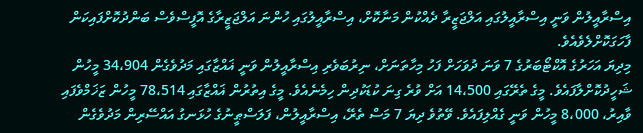އިސްރާއީލުން ވަނީ އިސްރާއީލުގައި އަލްޖަޒީރާ ދެއްކުން މަނާކޮށް، އިސްރާއީލުގައި ހުންނަ އަލްޖަޒީރާގެ އޮފީސްވެސް ބަންދުކޮށްފައިކަން ފާހަގަކޮށްލެވެއެވެ.
މިދިޔަ އަހަރުގެ އޮކްޓޯބަރުގެ 7 ވަނަ ދުވަހަށް ފަހު މިހާތަނަށް، ނިރުބަވެރި އިސްރާއީލުން ވަނީ ޣައްޒާގައި މަދުވެގެން 34،904 މީހުން ޝަހީދުކޮށްލާފައެވެ. މީގެ ތެރޭގައި 14،500 އަށް ވުރެ ގިނަ ކުޑަކުދިން ހިމެނެއެވެ. މީގެ އިތުރުން ޣައްޒާގައި 78،514 މީހުން ޒަޚަމްވެފައި ވާއިރު، 8،000 މީހުން ވަނީ ގެއްލިފައެވެ. ވޭތުވެ ދިޔަ 7 މަސް ތެރޭ، އިސްރާއީލުން، ފަލަސްޠީނުގެ ހުޅަނގު އައްސޭރިން މަދުވެގެން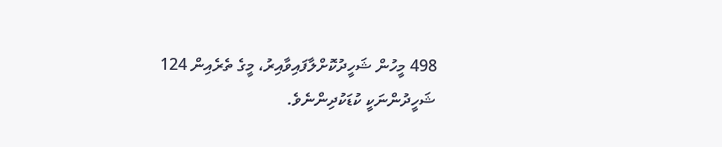498 މީހުން ޝަހީދުކޮށްލާފައިވާއިރު، މީގެ ތެރެއިން 124 ޝަހީދުންނަކީ ކުޑަކުދިންނެވެ.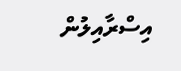އިސްރާއިލުން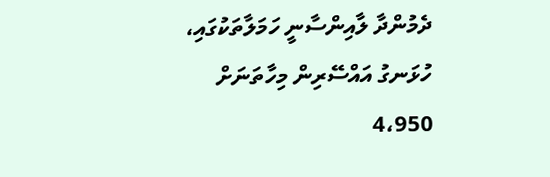ދެމުންދާ ލާއިންސާނީ ހަމަލާތަކުގައި، ހުޅަނގު އައްސޭރިން މިހާތަނަށް 4،950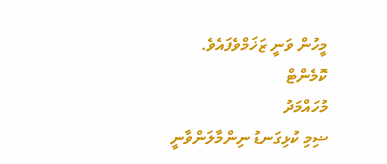މީހުން ވަނީ ޒަޚަމްވެފައެވެ.
ކޮމެންޓް
މުހައްމަދު
ޟިމި ކުޅިގަނޑު ނިންމާލަންވާނީ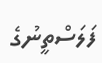ފަލަސްތީނުގެ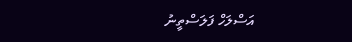އަސްލަހް ފަލަސްތީނު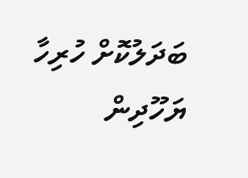ބަދަލުކޮށް ހުރިހާ ޔަހޫދިން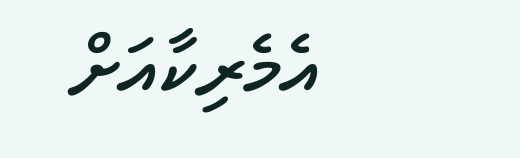އެމެރިކާއަށް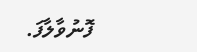ފޮނުވާލާފަ.